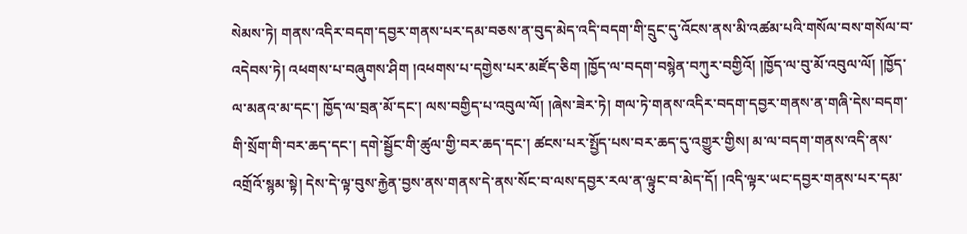སེམས་ཏེ། གནས་འདིར་བདག་དབྱར་གནས་པར་དམ་བཅས་ན་བུད་མེད་འདི་བདག་གི་དྲུང་དུ་འོངས་ནས་མི་འཚམ་པའི་གསོལ་བས་གསོལ་བ་འདེབས་ཏེ། འཕགས་པ་བཞུགས་ཤིག །འཕགས་པ་དགྱེས་པར་མཛོད་ཅིག །ཁྱོད་ལ་བདག་བསྙེན་བཀུར་བགྱིའོ། །ཁྱོད་ལ་བུ་མོ་འབུལ་ལོ། །ཁྱོད་ལ་མནའ་མ་དང་། ཁྱོད་ལ་བྲན་མོ་དང་། ལས་བགྱིད་པ་འབུལ་ལོ། །ཞེས་ཟེར་ཏེ། གལ་ཏེ་གནས་འདིར་བདག་དབྱར་གནས་ན་གཞི་དེས་བདག་གི་སྲོག་གི་བར་ཆད་དང་། དགེ་སྦྱོང་གི་ཚུལ་གྱི་བར་ཆད་དང་། ཚངས་པར་སྤྱོད་པས་བར་ཆད་དུ་འགྱུར་གྱིས། མ་ལ་བདག་གནས་འདི་ནས་འགྲོའོ་སྙམ་སྟེ། དེས་དེ་ལྟ་བུས་རྐྱེན་བྱས་ནས་གནས་དེ་ནས་སོང་བ་ལས་དབྱར་རལ་ན་ལྟུང་བ་མེད་དོ། །འདི་ལྟར་ཡང་དབྱར་གནས་པར་དམ་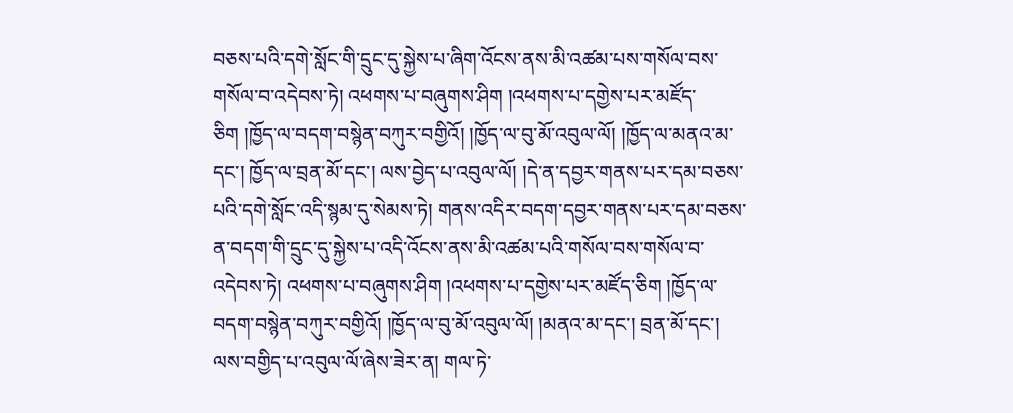བཅས་པའི་དགེ་སློང་གི་དྲུང་དུ་སྐྱེས་པ་ཞིག་འོངས་ནས་མི་འཚམ་པས་གསོལ་བས་གསོལ་བ་འདེབས་ཏེ། འཕགས་པ་བཞུགས་ཤིག །འཕགས་པ་དགྱེས་པར་མཛོད་ཅིག །ཁྱོད་ལ་བདག་བསྙེན་བཀུར་བགྱིའོ། །ཁྱོད་ལ་བུ་མོ་འབུལ་ལོ། །ཁྱོད་ལ་མནའ་མ་དང་། ཁྱོད་ལ་བྲན་མོ་དང་། ལས་བྱེད་པ་འབུལ་ལོ། །དེ་ན་དབྱར་གནས་པར་དམ་བཅས་པའི་དགེ་སློང་འདི་སྙམ་དུ་སེམས་ཏེ། གནས་འདིར་བདག་དབྱར་གནས་པར་དམ་བཅས་ན་བདག་གི་དྲུང་དུ་སྐྱེས་པ་འདི་འོངས་ནས་མི་འཚམ་པའི་གསོལ་བས་གསོལ་བ་འདེབས་ཏེ། འཕགས་པ་བཞུགས་ཤིག །འཕགས་པ་དགྱེས་པར་མཛོད་ཅིག །ཁྱོད་ལ་བདག་བསྙེན་བཀུར་བགྱིའོ། །ཁྱོད་ལ་བུ་མོ་འབུལ་ལོ། །མནའ་མ་དང་། བྲན་མོ་དང་། ལས་བགྱིད་པ་འབུལ་ལོ་ཞེས་ཟེར་ན། གལ་ཏེ་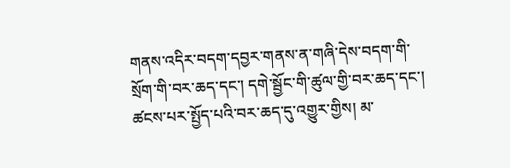གནས་འདིར་བདག་དབྱར་གནས་ན་གཞི་དེས་བདག་གི་སྲོག་གི་བར་ཆད་དང་། དགེ་སྦྱོང་གི་ཚུལ་གྱི་བར་ཆད་དང་། ཚངས་པར་སྤྱོད་པའི་བར་ཆད་དུ་འགྱུར་གྱིས། མ་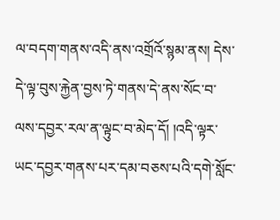ལ་བདག་གནས་འདི་ནས་འགྲོའོ་སྙམ་ནས། དེས་དེ་ལྟ་བུས་རྐྱེན་བྱས་ཏེ་གནས་དེ་ནས་སོང་བ་ལས་དབྱར་རལ་ན་ལྟུང་བ་མེད་དོ། །འདི་ལྟར་ཡང་དབྱར་གནས་པར་དམ་བཅས་པའི་དགེ་སློང་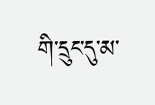གི་དྲུང་དུ་མ་